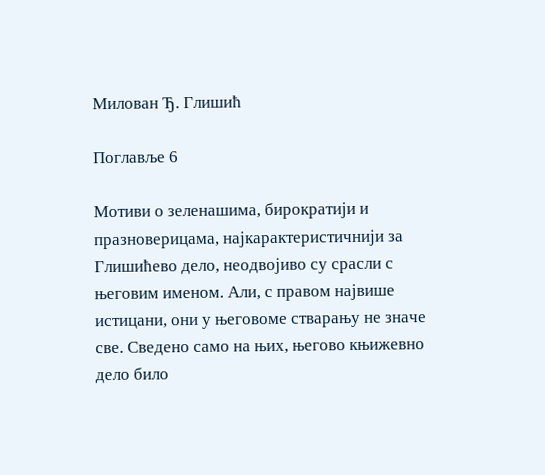Милован Ђ. Глишић

Поглавље 6

Мотиви о зеленашима, бирократији и празноверицама, најкарактеристичнији за Глишићево дело, неодвојиво су срасли с његовим именом. Али, с правом највише истицани, они у његовоме стварању не значе све. Сведено само на њих, његово књижевно дело било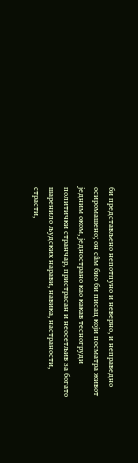би представљено непотпуно и неверно, и неправедно осиромашено; он са̂м био би писац који посматра живот једним оком, једнострано као какав тесногруди политички странчар, пристрасан и неосетљив за богато шаренило људских нарави, навика, настраности, страсти,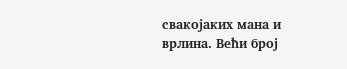свакојаких мана и врлина. Већи број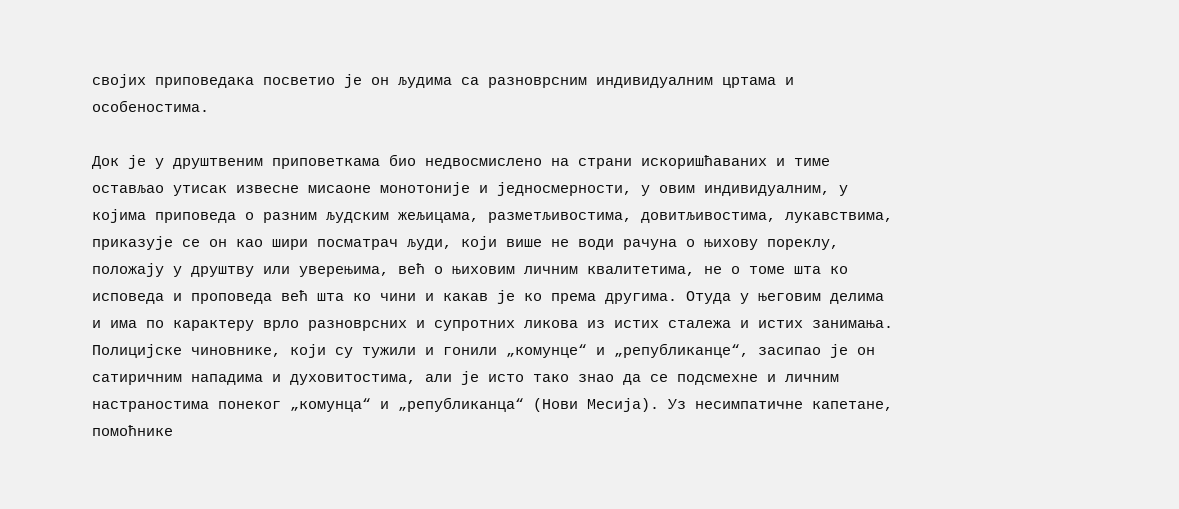својих приповедака посветио је он људима са разноврсним индивидуалним цртама и особеностима.

Док је у друштвеним приповеткама био недвосмислено на страни искоришћаваних и тиме остављао утисак извесне мисаоне монотоније и једносмерности, у овим индивидуалним, у којима приповеда о разним људским жељицама, разметљивостима, довитљивостима, лукавствима, приказује се он као шири посматрач људи, који више не води рачуна о њихову пореклу, положају у друштву или уверењима, већ о њиховим личним квалитетима, не о томе шта ко исповеда и проповеда већ шта ко чини и какав је ко према другима. Отуда у његовим делима и има по карактеру врло разноврсних и супротних ликова из истих сталежа и истих занимања. Полицијске чиновнике, који су тужили и гонили „комунце“ и „републиканце“, засипао је он сатиричним нападима и духовитостима, али је исто тако знао да се подсмехне и личним настраностима понеког „комунца“ и „републиканца“ (Нови Месија). Уз несимпатичне капетане, помоћнике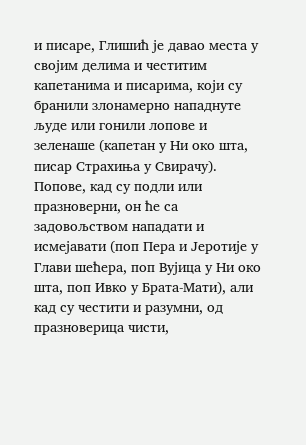и писаре, Глишић је давао места у својим делима и честитим капетанима и писарима, који су бранили злонамерно нападнуте људе или гонили лопове и зеленаше (капетан у Ни око шта, писар Страхиња у Свирачу). Попове, кад су подли или празноверни, он ће са задовољством нападати и исмејавати (поп Пера и Јеротије у Глави шећера, поп Вујица у Ни око шта, поп Ивко у Брата-Мати), али кад су честити и разумни, од празноверица чисти,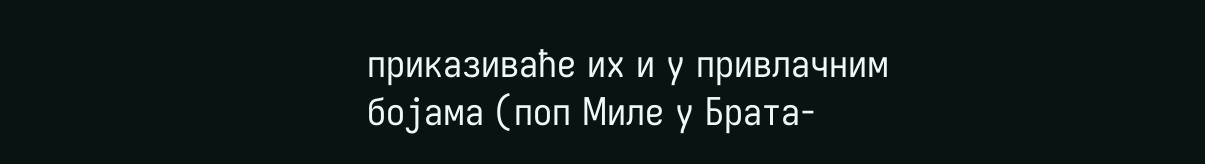приказиваће их и у привлачним бојама (поп Миле у Брата-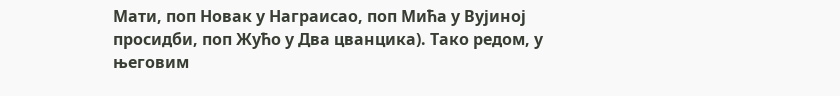Мати, поп Новак у Награисао, поп Мића у Вујиној просидби, поп Жућо у Два цванцика). Тако редом, у његовим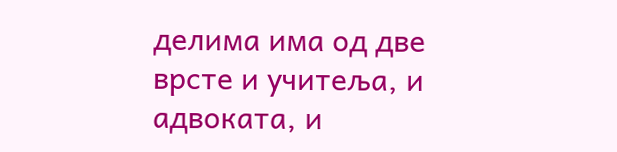делима има од две врсте и учитеља, и адвоката, и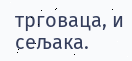трговаца, и сељака.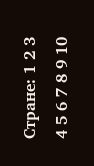Стране: 1 2 3 4 5 6 7 8 9 10